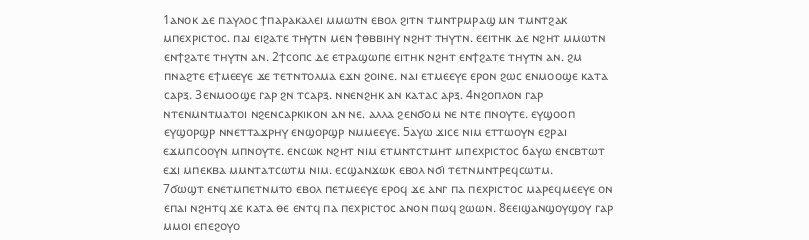1ⲁⲛⲟⲕ ⲇⲉ ⲡⲁⲩⲗⲟⲥ ϯⲡⲁⲣⲁⲕⲁⲗⲉⲓ ⲙⲙⲱⲧⲛ ⲉⲃⲟⲗ ϩⲓⲧⲛ ⲧⲙⲛⲧⲣⲙⲣⲁϣ ⲙⲛ ⲧⲙⲛⲧϩⲁⲕ ⲙⲡⲉⲭⲣⲓⲥⲧⲟⲥ. ⲡⲁⲓ ⲉⲓϩⲁⲧⲉ ⲧⲏⲩⲧⲛ ⲙⲉⲛ ϯⲑⲃⲃⲓⲏⲩ ⲛϩⲏⲧ ⲧⲏⲩⲧⲛ. ⲉⲉⲓⲧⲏⲕ ⲇⲉ ⲛϩⲏⲧ ⲙⲙⲱⲧⲛ ⲉⲛϯϩⲁⲧⲉ ⲧⲏⲩⲧⲛ ⲁⲛ. 2ϯⲥⲟⲡⲥ ⲇⲉ ⲉⲧⲣⲁϣⲱⲡⲉ ⲉⲓⲧⲏⲕ ⲛϩⲏⲧ ⲉⲛϯϩⲁⲧⲉ ⲧⲏⲩⲧⲛ ⲁⲛ. ϩⲙ ⲡⲛⲁϩⲧⲉ ⲉϯⲙⲉⲉⲩⲉ ϫⲉ ⲧⲉⲧⲛⲧⲟⲗⲙⲁ ⲉϫⲛ ϩⲟⲓⲛⲉ. ⲛⲁⲓ ⲉⲧⲙⲉⲉⲩⲉ ⲉⲣⲟⲛ ϩⲱⲥ ⲉⲛⲙⲟⲟϣⲉ ⲕⲁⲧⲁ ⲥⲁⲣⲝ. 3ⲉⲛⲙⲟⲟϣⲉ ⲅⲁⲣ ϩⲛ ⲧⲥⲁⲣⲝ. ⲛⲛⲉⲛϩⲏⲕ ⲁⲛ ⲕⲁⲧⲁⲥ ⲁⲣⲝ. 4ⲛϩⲟⲡⲗⲟⲛ ⲅⲁⲣ ⲛⲧⲉⲛⲙⲛⲧⲙⲁⲧⲟⲓ ⲛϩⲉⲛⲥⲁⲣⲕⲓⲕⲟⲛ ⲁⲛ ⲛⲉ. ⲁⲗⲗⲁ ϩⲉⲛϭⲟⲙ ⲛⲉ ⲛⲧⲉ ⲡⲛⲟⲩⲧⲉ. ⲉⲩϣⲟⲟⲡ ⲉⲩϣⲟⲣϣⲣ ⲛⲛⲉⲧⲧⲁϫⲣⲏⲩ ⲉⲛϣⲟⲣϣⲣ ⲛⲙⲙⲉⲉⲩⲉ. 5ⲁⲩⲱ ϫⲓⲥⲉ ⲛⲓⲙ ⲉⲧⲧⲱⲟⲩⲛ ⲉϩⲣⲁⲓ ⲉϫⲙⲡⲥⲟⲟⲩⲛ ⲙⲡⲛⲟⲩⲧⲉ. ⲉⲛⲥⲱⲕ ⲛϩⲏⲧ ⲛⲓⲙ ⲉⲧⲙⲛⲧⲥⲧⲙⲏⲧ ⲙⲡⲉⲭⲣⲓⲥⲧⲟⲥ 6ⲁⲩⲱ ⲉⲛⲥⲃⲧⲱⲧ ⲉϫⲓ ⲙⲡⲉⲕⲃⲁ ⲙⲙⲛⲧⲁⲧⲥⲱⲧⲙ ⲛⲓⲙ. ⲉⲥϣⲁⲛϫⲱⲕ ⲉⲃⲟⲗ ⲛϭⲓ ⲧⲉⲧⲛⲙⲛⲧⲣⲉϥⲥⲱⲧⲙ.
7ϭⲱϣⲧ ⲉⲛⲉⲧⲙⲡⲉⲧⲛⲙⲧⲟ ⲉⲃⲟⲗ ⲡⲉⲧⲙⲉⲉⲩⲉ ⲉⲣⲟϥ ϫⲉ ⲁⲛⲅ ⲡⲁ ⲡⲉⲭⲣⲓⲥⲧⲟⲥ ⲙⲁⲣⲉϥⲙⲉⲉⲩⲉ ⲟⲛ ⲉⲡⲁⲓ ⲛϩⲏⲧϥ ϫⲉ ⲕⲁⲧⲁ ⲑⲉ ⲉⲛⲧϥ ⲡⲁ ⲡⲉⲭⲣⲓⲥⲧⲟⲥ ⲁⲛⲟⲛ ⲡⲱϥ ϩⲱⲱⲛ. 8ⲉⲉⲓϣⲁⲛϣⲟⲩϣⲟⲩ ⲅⲁⲣ ⲙⲙⲟⲓ ⲉⲡⲉϩⲟⲩⲟ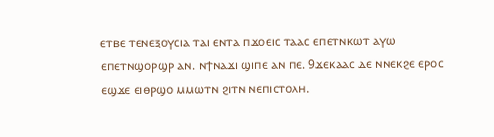ⲉⲧⲃⲉ ⲧⲉⲛⲉⲝⲟⲩⲥⲓⲁ ⲧⲁⲓ ⲉⲛⲧⲁ ⲡϫⲟⲉⲓⲥ ⲧⲁⲁⲥ ⲉⲡⲉⲧⲛⲕⲱⲧ ⲁⲩⲱ ⲉⲡⲉⲧⲛϣⲟⲣϣⲣ ⲁⲛ. ⲛϯⲛⲁϫⲓ ϣⲓⲡⲉ ⲁⲛ ⲡⲉ. 9ϫⲉⲕⲁⲁⲥ ⲇⲉ ⲛⲛⲉⲕϩⲉ ⲉⲣⲟⲥ ⲉϣϫⲉ ⲉⲓⲑⲣϣⲟ ⲙⲙⲱⲧⲛ ϩⲓⲧⲛ ⲛⲉⲡⲓⲥⲧⲟⲗⲏ.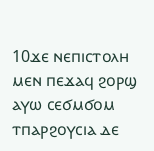10ϫⲉ ⲛⲉⲡⲓⲥⲧⲟⲗⲏ ⲙⲉⲛ ⲡⲉϫⲁϥ ϩⲟⲣϣ ⲁⲩⲱ ⲥⲉϭⲙϭⲟⲙ ⲧⲡⲁⲣϩⲟⲩⲥⲓⲁ ⲇⲉ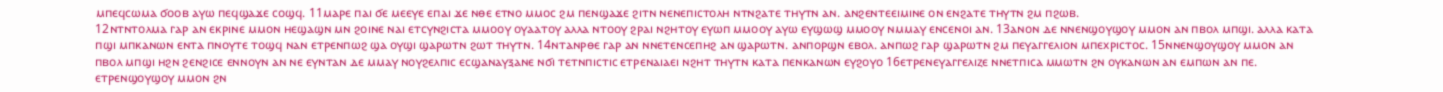ⲙⲡⲉϥⲥⲱⲙⲁ ϭⲟⲟⲃ ⲁⲩⲱ ⲡⲉϥϣⲁϫⲉ ⲥⲟϣϥ. 11ⲙⲁⲣⲉ ⲡⲁⲓ ϭⲉ ⲙⲉⲉⲩⲉ ⲉⲡⲁⲓ ϫⲉ ⲛⲑⲉ ⲉⲧⲛⲟ ⲙⲙⲟⲥ ϩⲙ ⲡⲉⲛϣⲁϫⲉ ϩⲓⲧⲛ ⲛⲉⲛⲉⲡⲓⲥⲧⲟⲗⲏ ⲛⲧⲛϩⲁⲧⲉ ⲧⲏⲩⲧⲛ ⲁⲛ. ⲁⲛϩⲉⲛⲧⲉⲉⲓⲙⲓⲛⲉ ⲟⲛ ⲉⲛϩⲁⲧⲉ ⲧⲏⲩⲧⲛ ϩⲙ ⲡϩⲱⲃ.
12ⲛⲧⲛⲧⲟⲗⲙⲁ ⲅⲁⲣ ⲁⲛ ⲉⲕⲣⲓⲛⲉ ⲙⲙⲟⲛ ⲏⲉϣⲁϣⲛ ⲙⲛ ϩⲟⲓⲛⲉ ⲛⲁⲓ ⲉⲧⲥⲩⲛϩⲓⲥⲧⲁ ⲙⲙⲟⲟⲩ ⲟⲩⲁⲁⲧⲟⲩ ⲁⲗⲗⲁ ⲛⲧⲟⲟⲩ ϩⲣⲁⲓ ⲛϩⲏⲧⲟⲩ ⲉⲩⲱⲡ ⲙⲙⲟⲟⲩ ⲁⲩⲱ ⲉⲩϣⲱϣ ⲙⲙⲟⲟⲩ ⲛⲙⲙⲁⲩ ⲉⲛⲥⲉⲛⲟⲓ ⲁⲛ. 13ⲁⲛⲟⲛ ⲇⲉ ⲛⲛⲉⲛϣⲟⲩϣⲟⲩ ⲙⲙⲟⲛ ⲁⲛ ⲡⲃⲟⲗ ⲙⲡϣⲓ. ⲁⲗⲗⲁ ⲕⲁⲧⲁ ⲡϣⲓ ⲙⲡⲕⲁⲛⲱⲛ ⲉⲛⲧⲁ ⲡⲛⲟⲩⲧⲉ ⲧⲟϣϥ ⲛⲁⲛ ⲉⲧⲣⲉⲛⲡⲱϩ ϣⲁ ⲟⲩϣⲓ ϣⲁⲣⲱⲧⲛ ϩⲱⲧ ⲧⲏⲩⲧⲛ. 14ⲛⲧⲁⲛⲣⲑⲉ ⲅⲁⲣ ⲁⲛ ⲛⲛⲉⲧⲉⲛⲥⲉⲡⲏϩ ⲁⲛ ϣⲁⲣⲱⲧⲛ. ⲁⲛⲡⲟⲣϣⲛ ⲉⲃⲟⲗ. ⲁⲛⲡⲱϩ ⲅⲁⲣ ϣⲁⲣⲱⲧⲛ ϩⲙ ⲡⲉⲩⲁⲅⲅⲉⲗⲓⲟⲛ ⲙⲡⲉⲭⲣⲓⲥⲧⲟⲥ. 15ⲛⲛⲉⲛϣⲟⲩϣⲟⲩ ⲙⲙⲟⲛ ⲁⲛ ⲡⲃⲟⲗ ⲙⲡϣⲓ ⲏϩⲛ ϩⲉⲛϩⲓⲥⲉ ⲉⲛⲛⲟⲩⲛ ⲁⲛ ⲛⲉ ⲉⲩⲛⲧⲁⲛ ⲇⲉ ⲙⲙⲁⲩ ⲛⲟⲩϩⲉⲗⲡⲓⲥ ⲉⲥϣⲁⲛⲁⲩⲝⲁⲛⲉ ⲛϭⲓ ⲧⲉⲧⲛⲡⲓⲥⲧⲓⲥ ⲉⲧⲣⲉⲛⲁⲓⲁⲉⲓ ⲛϩⲏⲧ ⲧⲏⲩⲧⲛ ⲕⲁⲧⲁ ⲡⲉⲛⲕⲁⲛⲱⲛ ⲉⲩϩⲟⲩⲟ 16ⲉⲧⲣⲉⲛⲉⲩⲁⲅⲅⲉⲗⲓⲍⲉ ⲛⲛⲉⲧⲡⲓⲥⲁ ⲙⲙⲱⲧⲛ ϩⲛ ⲟⲩⲕⲁⲛⲱⲛ ⲁⲛ ⲉⲙⲡⲱⲛ ⲁⲛ ⲡⲉ. ⲉⲧⲣⲉⲛϣⲟⲩϣⲟⲩ ⲙⲙⲟⲛ ϩⲛ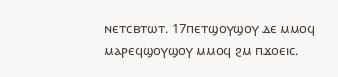ⲛⲉⲧⲥⲃⲧⲱⲧ. 17ⲡⲉⲧϣⲟⲩϣⲟⲩ ⲇⲉ ⲙⲙⲟϥ ⲙⲁⲣⲉϥϣⲟⲩϣⲟⲩ ⲙⲙⲟϥ ϩⲙ ⲡϫⲟⲉⲓⲥ.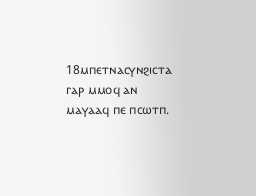18ⲙⲡⲉⲧⲛⲁⲥⲩⲛϩⲓⲥⲧⲁ ⲅⲁⲣ ⲙⲙⲟϥ ⲁⲛ ⲙⲁⲩⲁⲁϥ ⲡⲉ ⲡⲥⲱⲧⲡ.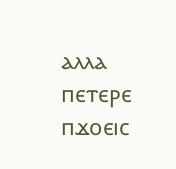ⲁⲗⲗⲁ ⲡⲉⲧⲉⲣⲉ ⲡϫⲟⲉⲓⲥ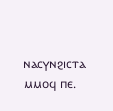ⲛⲁⲥⲩⲛϩⲓⲥⲧⲁ ⲙⲙⲟϥ ⲡⲉ.